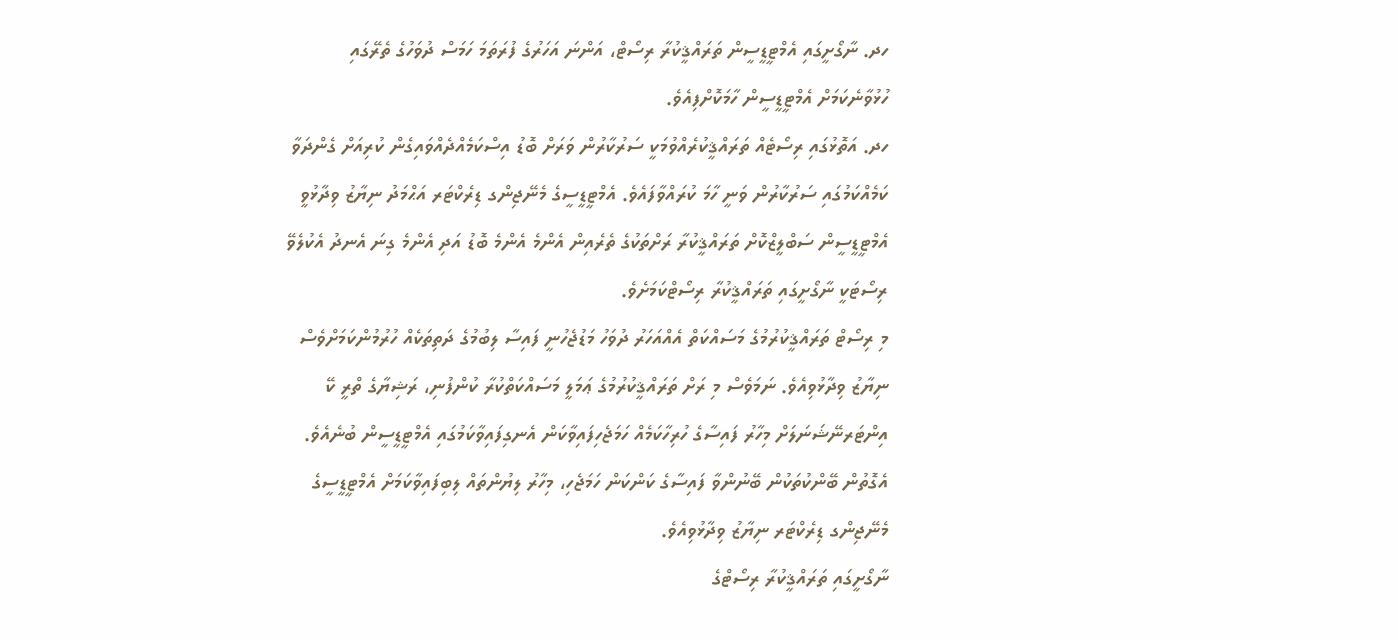ހދ. ނާގޯށީގައި އެމްޓީޑީސީން ތަރައްޤީކުރާ ރިސޯޓް، އަންނަ އަހަރުގެ ފުރަތަމަ ހަމަސް ދުވަހުގެ ތެރޭގައި ހުޅުވާނެކަމަށް އެމްޓީޑީސީން ހާމަކޮށްފިއެވެ.
ހދ. އަތޮޅުގައި ރިސޯޓެއް ތަރައްޤީކުރެއްވުމަކީ ސަރުކާރުން ވަރަށް ބޮޑު އިސްކަމެއްދެއްވައިގެން ކުރިއަށް ގެންދަވާ ކަމެއްކަމުގައި ސަރުކާރުން ވަނީ ހާމަ ކުރައްވާފައެވެ. އެމްޓީޑީސީގެ މެނޭޖިންގ ޑިރެކްޓަރ އަޙްމަދު ނިޔާޒު ވިދާޅުވީ އެމްޓީޑީސީން ސަބްލީޒްކޮށް ތަރައްޤީކުރާ ރަށްތަކުގެ ތެރެއިން އެންމެ އެންމެ ބޮޑު އަދި އެންމެ ގިނަ އެނދު އެކުލެވޭ ރިސޯޓަކީ ނާގޯށީގައި ތަރައްޤީކުރާ ރިސޯޓްކަމަށެވެ.
މި ރިސޯޓް ތަރައްޤީކުރުމުގެ މަސައްކަތް އެއްއަހަރު ދުވަހު މަޑުޖެހުނީ ފައިސާ ލިބުމުގެ ދަތިތަކެއް ހުރުމުންކަމަށްވެސް ނިޔާޒު ވިދާޅުވިއެވެ. ނަމަވެސް މި ރަށް ތަރައްޤީކުރުމުގެ ޢަމަލީ މަސައްކަތްކުރާ ކުންފުނި، ރަޝިޔާގެ ތްރީ ކޭ އިންޓަރނޭޝަނަލަށް މިހާރު ފައިސާގެ ހުރިހާކަމެއް ހަމަޖެހިފައިވާކަން އެނގިފައިވާކަމުގައި އެމްޓީޑީސީން ބުނެއެވެ. އެގޮތުން ބޭންކުތަކުން ބޭނުންވާ ފައިސާގެ ކަންކަން ހަމަޖެހި، މިހާރު ލިޔުންތައް ލިބިފައިވާކަމަށް އެމްޓީޑީސީގެ މެނޭޖިންގ ޑިރެކްޓަރ ނިޔާޒު ވިދާޅުވިއެވެ.
ނާގޯށީގައި ތަރައްޤީކުރާ ރިސޯޓްގެ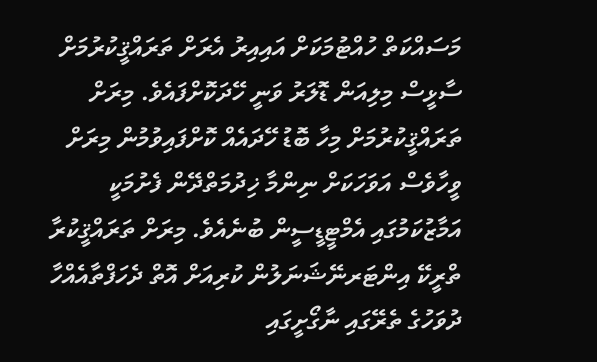މަސައްކަތް ހުއްޓުމަކަށް އައިއިރު އެރަށް ތަރައްޤީކުރުމަށް ސާޅީސް މިލިއަން ޑޮލަރު ވަނީ ހޭދަކޮށްފައެވެ. މިރަށް ތަރައްޤީކުރުމަށް މިހާ ބޮޑު ހޭދައެއް ކޮށްފައިވުމުން މިރަށް ވީހާވެސް އަވަހަކަށް ނިންމާ ޚިދުމަތްދޭން ފެށުމަކީ އަމާޒުކަމުގައި އެމްޓީޑީސީން ބުނެއެވެ. މިރަށް ތަރައްޤީކުރާ ތްރީކޭ އިންޓަރނޭޝަނަލުން ކުރިއަށް އޮތް ދެހަފްތާއެއްހާ ދުވަހުގެ ތެރޭގައި ނާގޯށީގައި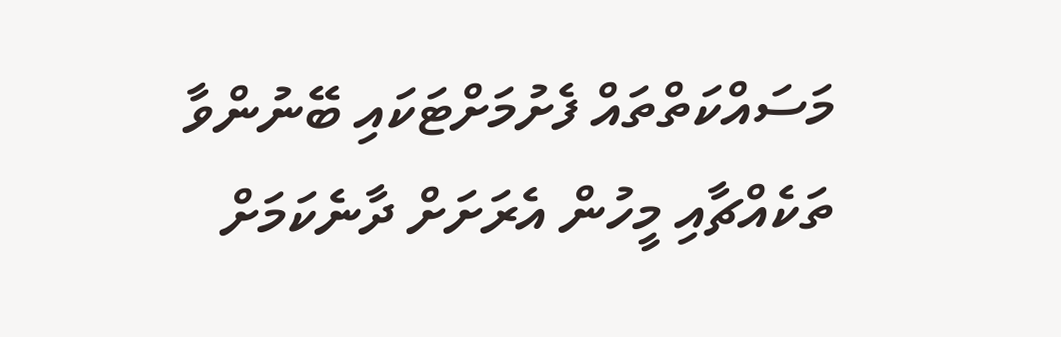މަސައްކަތްތައް ފެށުމަށްޓަކައި ބޭނުންވާ ތަކެއްޗާއި މީހުން އެރަށަށް ދާނެކަމަށް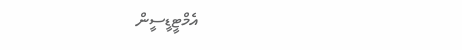އެމްޓީޑީސީން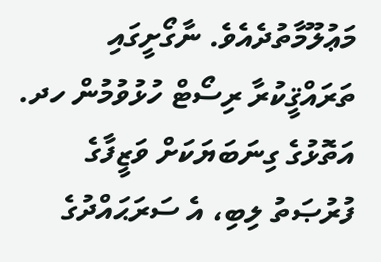މަޢުލޫމާތުދެއެވެ. ނާގޯށީގައި ތަރައްޤީކުރާ ރިސޯޓް ހުޅުވުމުން ހދ. އަތޮޅުގެ ގިނަބަޔަކަށް ވަޒީފާގެ ފުރުޞަތު ލިބި، އެ ސަރަޙައްދުގެ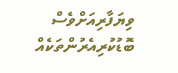ވިޔަފާރިއަށްވެސް ބޮޑުކުރިއެރުންތަކެއް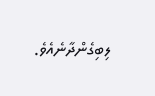ލިބިގެންދާނެއެވެ.